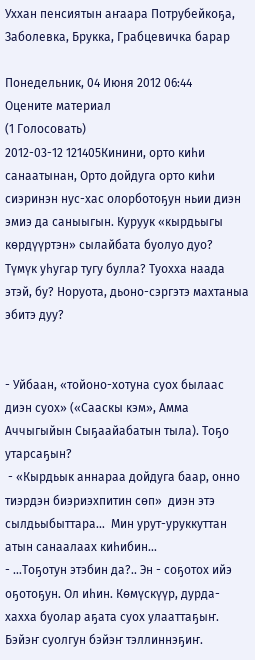Уххан пенсиятын аҥаара Потрубейкоҕа, Заболевка, Брукка, Грабцевичка барар

Понедельник, 04 Июня 2012 06:44
Оцените материал
(1 Голосовать)
2012-03-12 121405Кинини, орто киһи санаатынан, Орто дойдуга орто киһи сиэринэн нус-хас олорботоҕун ньии диэн эмиэ да саныыгын. Куруук «кырдьыгы көрдүүртэн» сылайбата буолуо дуо?
Түмүк уһугар тугу булла? Туохха наада этэй, бу? Норуота, дьоно-сэргэтэ махтаныа эбитэ дуу?


- Уйбаан, «тойоно-хотуна суох былаас диэн суох» («Сааскы кэм», Амма Аччыгыйын Сыҕаайабатын тыла). Тоҕо утарсаҕын?
 - «Кырдьык аннараа дойдуга баар, онно тиэрдэн биэриэхпитин сөп»  диэн этэ сылдьыбыттара…  Мин урут-уруккуттан атын санаалаах киһибин...
- …Тоҕотун этэбин да?.. Эн - соҕотох ийэ оҕотоҕун. Ол иһин. Көмүскүүр, дурда-хахха буолар аҕата суох улааттаҕыҥ. Бэйэҥ суолгун бэйэҥ тэллиннэҕиҥ.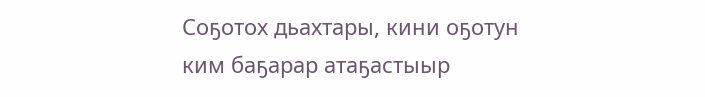Соҕотох дьахтары, кини оҕотун  ким баҕарар атаҕастыыр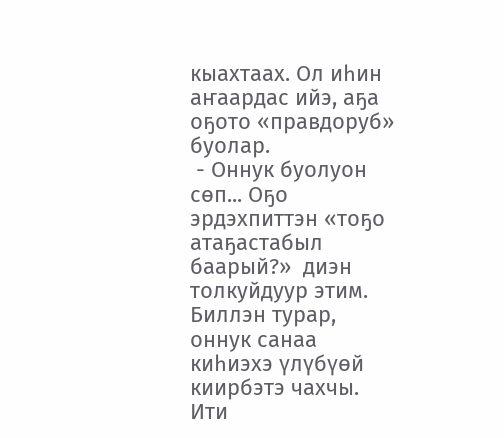кыахтаах. Ол иһин аҥаардас ийэ, аҕа оҕото «правдоруб» буолар.
 - Оннук буолуон сөп... Оҕо эрдэхпиттэн «тоҕо атаҕастабыл баарый?»  диэн толкуйдуур этим. Биллэн турар, оннук санаа киһиэхэ үлүбүөй киирбэтэ чахчы. Ити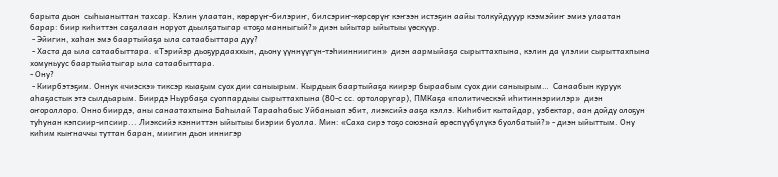барыта дьон  сыһыаныттан тахсар. Кэлин улаатан, көрөрүҥ-билэриҥ, билсэриҥ-көрсөрүҥ кэҥээн истэҕин аайы толкуйдууур кээмэйиҥ эмиэ улаатан барар: биир киһиттэн саҕалаан норуот дьылҕатыгар «тоҕо манныгый?» диэн ыйытар ыйытыы үөскүүр.
 - Эйигин, хаһан эмэ баартыйаҕа ыла сатаабыттара дуу?
 - Хаcта да ыла сатаабыттара. «Тэрийэр дьоҕурдааххын, дьону үүннүүгүн-тэһиинниигин»  диэн аармыйаҕа сырыттахпына, кэлин да үлэлии сырыттахпына хомуньуус баартыйатыгар ыла сатаабыттара.
- Ону?
 - Киирбэтэҕим. Оннук «чиэскэ» тиксэр кыаҕым суох дии саныырым. Кырдьык баартыйаҕа киирэр быраабым суох дии саныырым…  Санаабын куруук аһаҕастык этэ сылдьарым. Биирдэ Ньурбаҕа суоппардыы сырыттахпына (80-с сс. ортолоругар), ПМКаҕа «политическэй иһитиннэриилэр»  диэн оҥороллоро. Онно биирдэ, аны санаатахпына Баһылай Тарааһабыс Уйбаныап эбит, лиэксийэ ааҕа кэллэ. Киһибит кытайдар, узбектар, аан дойду олоҕун туһунан кэпсиир-ипсиир... Лиэксийэ кэнниттэн ыйытыы биэрии буолла. Мин: «Саха сирэ тоҕо союзнай өрөспүүбүлүкэ буолбатый?» - диэн ыйыттым. Ону киһим кыҥначчы туттан баран, миигин дьон иннигэр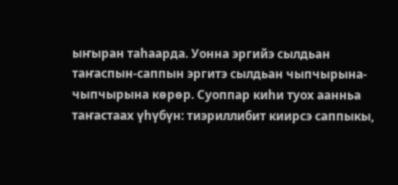ыҥыран таһаарда. Уонна эргийэ сылдьан таҥаспын-саппын эргитэ сылдьан чыпчырына-чыпчырына көрөр. Суоппар киһи туох аанньа таҥастаах үһүбүн: тиэриллибит киирсэ саппыкы,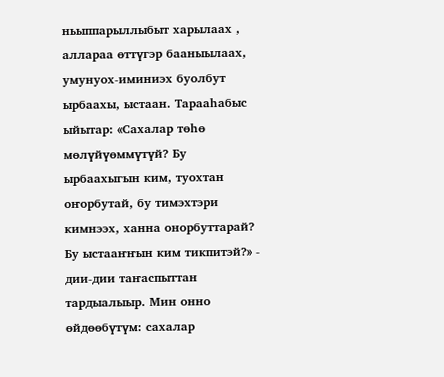ньыппарыллыбыт харылаах , аллараа өттүгэр бааныылаах, умунуох-иминиэх буолбут ырбаахы, ыстаан. Тарааһабыс  ыйытар: «Сахалар төһө мөлүйүөммүтүй? Бу ырбаахыгын ким, туохтан оҥорбутай, бу тимэхтэри кимнээх, ханна онорбуттарай? Бу ыстааҥҥын ким тикпитэй?» - дии-дии таҥаспыттан тардыалыыр. Мин онно өйдөөбүтүм: сахалар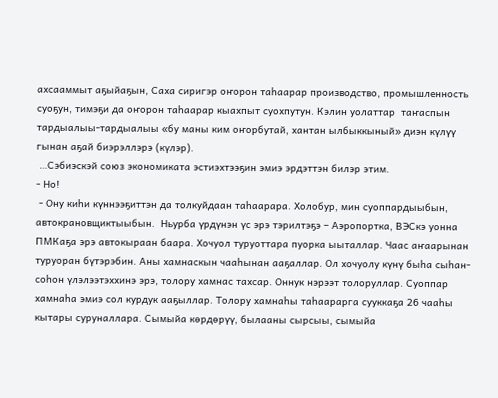ахсааммыт аҕыйаҕын, Саха сиригэр оҥорон таһаарар производство, промышленность суоҕун, тимэҕи да оҥорон таһаарар кыахпыт суохпутун. Кэлин уолаттар  таҥаспын тардыалыы-тардыалыы «бу маны ким оҥорбутай, хантан ылбыккыный» диэн күлүү гынан аҕай биэрэллэрэ (күлэр).
 …Сэбиэскэй союз экономиката эстиэхтээҕин эмиэ эрдэттэн билэр этим.
- Но!
 - Ону киһи күннээҕиттэн да толкуйдаан таһаарара. Холобур, мин суоппардыыбын, автокрановщиктыыбын.  Ньурба үрдүнэн үс эрэ тэрилтэҕэ – Аэропортка, ВЭСкэ уонна ПМКаҕа эрэ автокыраан баара. Хочуол туруоттара пуорка ыыталлар. Чаас аҥаарынан туруоран бүтэрэбин. Аны хамнаскын чааһынан ааҕаллар. Ол хочуолу күнү быһа сыһан-соһон үлэлээтэххинэ эрэ, толору хамнас тахсар. Оннук нэрээт толоруллар. Суоппар хамнаһа эмиэ сол курдук ааҕыллар. Толору хамнаһы таһаарарга сууккаҕа 26 чааһы кытары суруналлара. Сымыйа көрдөрүү, былааны сырсыы, сымыйа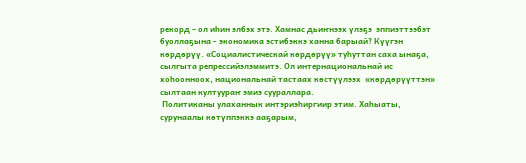рекорд – ол иһин элбэх этэ. Хамнас дьиҥнээх үлэҕэ  эппиэттээбэт буоллаҕына - экономика эстибэккэ ханна барыай? Күүгэн көрдөрүү. «Социалистическай көрдөрүү» туһуттан саха ынаҕа, сылгыта репрессийэлэммитэ. Ол интернациональнай ис хоһоонноох, национальнай тастаах көстүүлээх  «көрдөрүүттэн» сылтаан култуураҥ эмиэ суураллара.
 Политиканы улаханнык интэриэһиргиир этим. Хаһыаты, сурунаалы көтүппэккэ ааҕарым,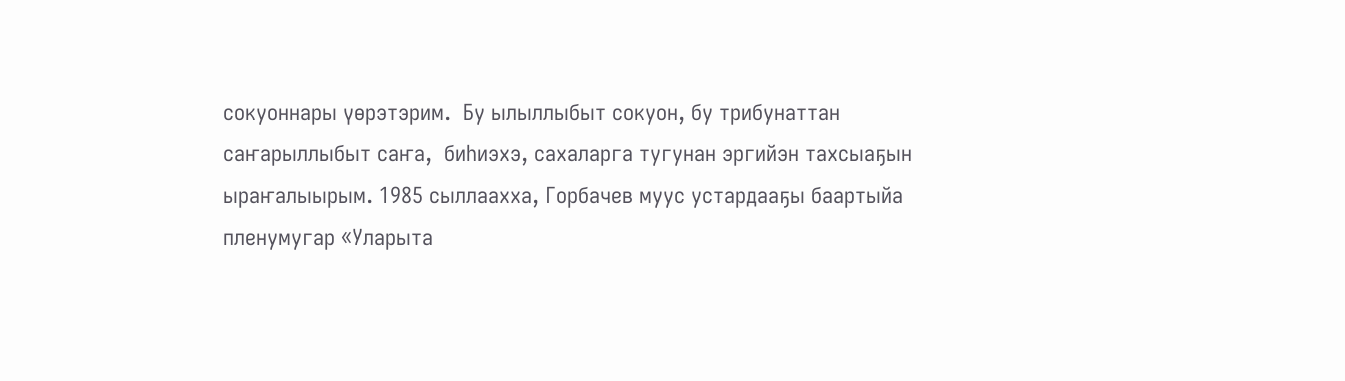сокуоннары үөрэтэрим.  Бу ылыллыбыт сокуон, бу трибунаттан саҥарыллыбыт саҥа,  биһиэхэ, сахаларга тугунан эргийэн тахсыаҕын ыраҥалыырым. 1985 сыллаахха, Горбачев муус устардааҕы баартыйа пленумугар «Уларыта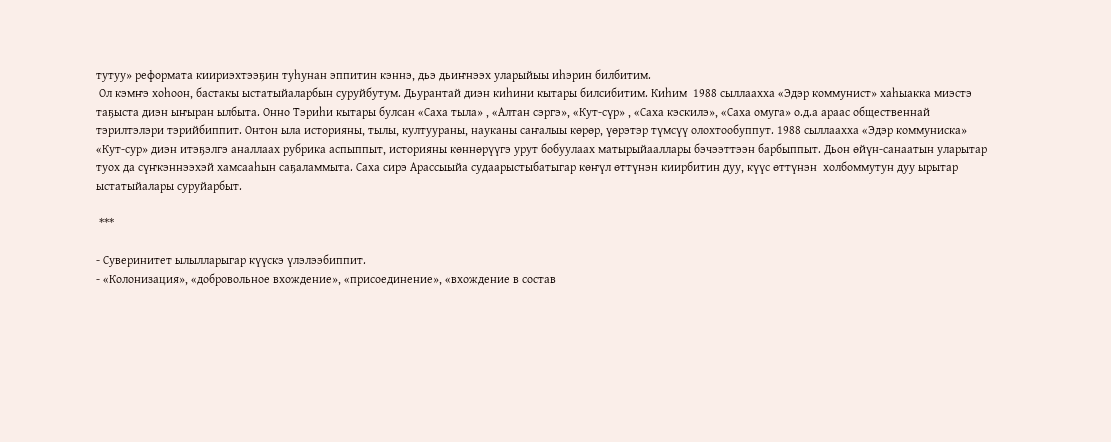тутуу» реформата киириэхтээҕин туһунан эппитин кэннэ, дьэ дьиҥнээх уларыйыы иһэрин билбитим.
 Ол кэмҥэ хоһоон, бастакы ыстатыйаларбын суруйбутум. Дьурантай диэн киһини кытары билсибитим. Киһим  1988 сыллаахха «Эдэр коммунист» хаһыакка миэстэ таҕыста диэн ыҥыран ылбыта. Онно Тэриһи кытары булсан «Саха тыла» , «Алтан сэргэ», «Кут-сүр» , «Саха кэскилэ», «Саха омуга» о.д.а араас общественнай тэрилтэлэри тэрийбиппит. Онтон ыла историяны, тылы, култуураны, науканы саҥалыы көрөр, үөрэтэр түмсүү олохтообуппут. 1988 сыллаахха «Эдэр коммуниска» «Кут-сур» диэн итэҕэлгэ аналлаах рубрика аспыппыт, историяны көннөрүүгэ урут бобуулаах матырыйааллары бэчээттээн барбыппыт. Дьон өйүн-санаатын уларытар туох да сүҥкэннээхэй хамсааһын саҕаламмыта. Саха сирэ Арассыыйа судаарыстыбатыгар көҥүл өттүнэн киирбитин дуу, күүс өттүнэн  холбоммутун дуу ырытар ыстатыйалары суруйарбыт.

 ***

- Суверинитет ылылларыгар күүскэ үлэлээбиппит.
- «Колонизация», «добровольное вхождение», «присоединение», «вхождение в состав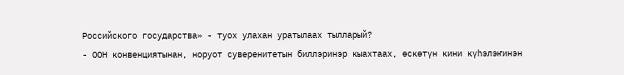Российского государства» - туох улахан уратылаах тылларый?
- ООН конвенциятынан, норуот суверенитетын биллэринэр кыахтаах, өскөтүн кини күһэлэҥинэн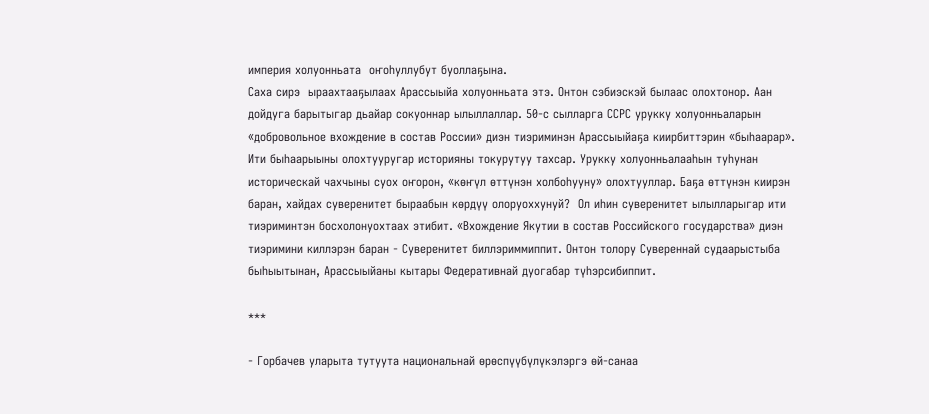империя холуонньата  оҥоһуллубут буоллаҕына.
Саха сирэ  ыраахтааҕылаах Арассыыйа холуонньата этэ. Онтон сэбиэскэй былаас олохтонор. Аан дойдуга барытыгар дьайар сокуоннар ылыллаллар. 50-с сылларга ССРС урукку холуонньаларын  «добровольное вхождение в состав России» диэн тиэриминэн Арассыыйаҕа киирбиттэрин «быһаарар». Ити быһаарыыны олохтууругар историяны токурутуу тахсар. Урукку холуонньалааһын туһунан историческай чахчыны суох оҥорон, «көҥүл өттүнэн холбоһууну» олохтууллар. Баҕа өттүнэн киирэн баран, хайдах суверенитет быраабын көрдүү олоруоххунуй?  Ол иһин суверенитет ылылларыгар ити тиэриминтэн босхолонуохтаах этибит. «Вхождение Якутии в состав Российского государства» диэн тиэримини киллэрэн баран - Суверенитет биллэриммиппит. Онтон толору Сувереннай судаарыстыба быһыытынан, Арассыыйаны кытары Федеративнай дуогабар түһэрсибиппит.

***

- Горбачев уларыта тутуута национальнай өрөспүүбүлүкэлэргэ өй-санаа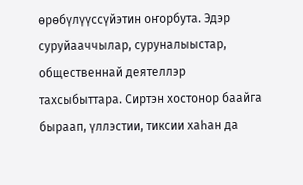өрөбүлүүссүйэтин оҥорбута. Эдэр суруйааччылар, суруналыыстар, общественнай деятеллэр  тахсыбыттара. Сиртэн хостонор баайга быраап, үллэстии, тиксии хаһан да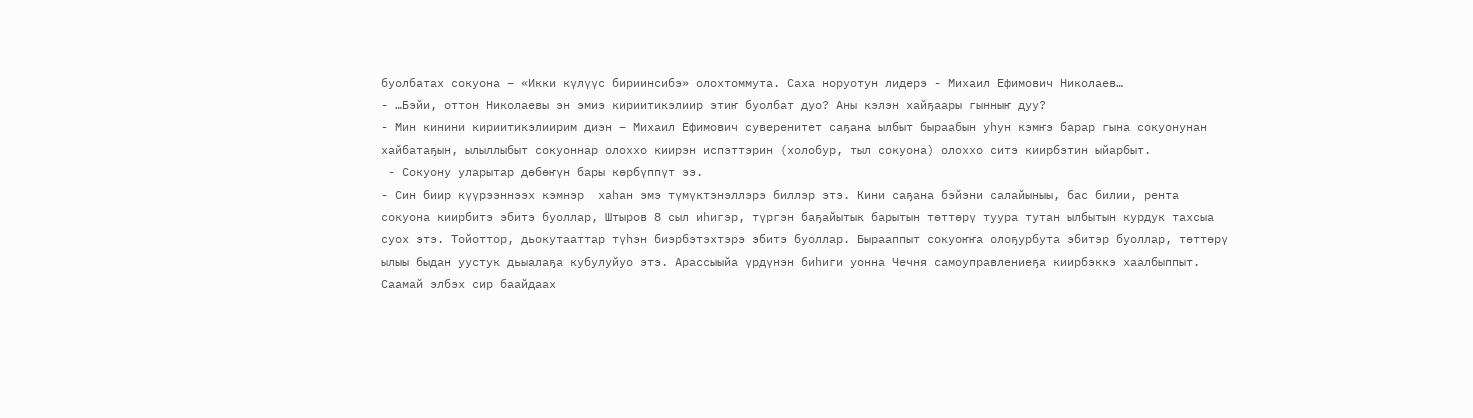буолбатах сокуона – «Икки күлүүс бириинсибэ» олохтоммута. Саха норуотун лидерэ - Михаил Ефимович Николаев…
- …Бэйи, оттон Николаевы эн эмиэ кириитикэлиир этиҥ буолбат дуо? Аны кэлэн хайҕаары гынныҥ дуу?
- Мин кинини кириитикэлиирим диэн – Михаил Ефимович суверенитет саҕана ылбыт быраабын уһун кэмҥэ барар гына сокуонунан хайбатаҕын, ылыллыбыт сокуоннар олоххо киирэн испэттэрин (холобур, тыл сокуона) олоххо ситэ киирбэтин ыйарбыт.
 - Сокуону уларытар дөбөҥүн бары көрбүппүт ээ.
- Син биир күүрээннээх кэмнэр  хаһан эмэ түмүктэнэллэрэ биллэр этэ. Кини саҕана бэйэни салайыныы, бас билии, рента сокуона киирбитэ эбитэ буоллар, Штыров 8 сыл иһигэр, түргэн баҕайытык барытын төттөрү туура тутан ылбытын курдук тахсыа суох этэ. Тойоттор, дьокутааттар түһэн биэрбэтэхтэрэ эбитэ буоллар. Бырааппыт сокуоҥҥа олоҕурбута эбитэр буоллар, төттөрү ылыы быдан уустук дьыалаҕа кубулуйуо этэ. Арассыыйа үрдүнэн биһиги уонна Чечня самоуправлениеҕа киирбэккэ хаалбыппыт. Саамай элбэх сир баайдаах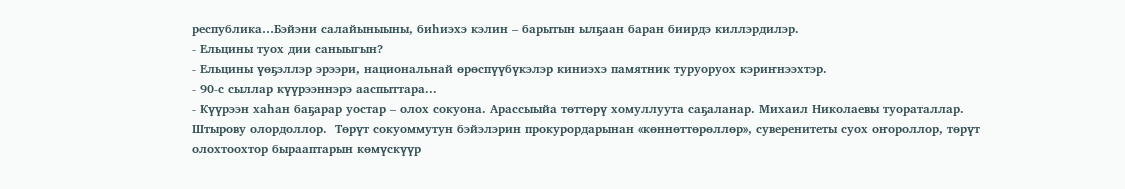республика…Бэйэни салайыныыны, биһиэхэ кэлин – барытын ылҕаан баран биирдэ киллэрдилэр.
- Ельцины туох дии саныыгын?
- Ельцины үөҕэллэр эрээри, национальнай өрөспүүбүкэлэр киниэхэ памятник туруоруох кэриҥнээхтэр.
- 90-с сыллар күүрээннэрэ ааспыттара...
- Күүрээн хаһан баҕарар уостар – олох сокуона. Арассыыйа төттөрү хомуллуута саҕаланар. Михаил Николаевы туораталлар. Штырову олордоллор.  Төрүт сокуоммутун бэйэлэрин прокурордарынан «көннөттөрөллөр», суверенитеты суох оҥороллор, төрүт олохтоохтор бырааптарын көмүскүүр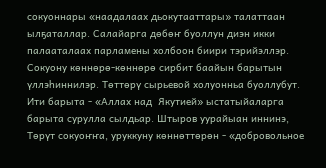сокуоннары «наадалаах дьокутааттары» талаттаан  ылҕаталлар. Салайарга дөбөҥ буоллун диэн икки палааталаах парламены холбоон биири тэрийэллэр. Сокуону көннөрө-көннөрө сирбит баайын барытын үллэһиннилэр. Төттөрү сырьевой холуонньа буоллубут. Ити барыта - «Аллах над  Якутией» ыстатыйаларга барыта сурулла сылдьар. Штыров уурайыан иннинэ, Төрүт сокуоҥҥа, уруккуну көннөттөрөн - «добровольное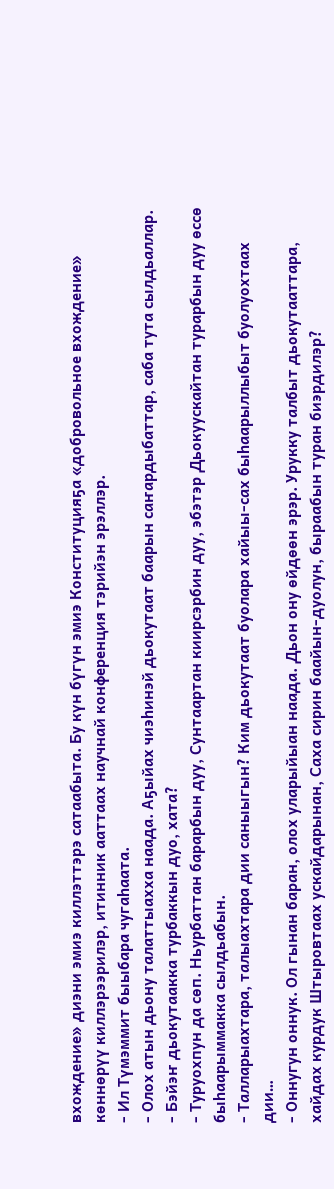вхождение» диэни эмиэ киллэттэрэ сатаабыта. Бу күн бүгүн эмиэ Конституцияҕа «добровольное вхождение» көннөрүү киллэрээрилэр, итинник ааттаах научнай конференция тэрийэн эрэллэр.
- Ил Түмэммит быыбара чугаһаата.
- Олох атын дьону талаттыахха наада. Аҕыйах чиэһинэй дьокутаат баарын саҥардыбаттар, саба тута сылдьаллар.
- Бэйэҥ дьокутаакка турбаккын дуо, хата?
- Туруохпун да сөп. Ньурбаттан барарбын дуу, Сунтаартан киирсэрбин дуу, эбэтэр Дьокуускайтан турарбын дуу өссө быһаарыммакка сылдьабын.
- Талларыахтара, талыахтара дии саныыгын? Ким дьокутаат буолара хайыы-сах быһаарыллыбыт буолуохтаах дии…
- Оннугун оннук. Ол гынан баран, олох уларыйыан наада. Дьон ону өйдөөн эрэр. Урукку талбыт дьокутааттара, хайдах курдук Штыровтаах ускайдарынан, Саха сирин баайын-дуолун, быраабын туран биэрдилэр?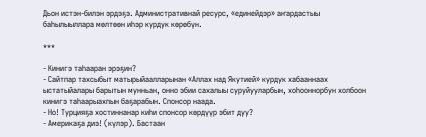Дьон истэн-билэн эрдэҕэ. Административнай ресурс, «единейдэр» аҥардастыы баһылыыллара мөлтөөн иһэр курдук көрөбүн.

***

- Кинигэ таһааран эрэҕин?
- Сайтпар тахсыбыт матырыйаалларынан «Аллах над Якутией» курдук хабааннаах ыстатыйалары барытын мунньан, онно эбии сахалыы суруйууларбын, хоһооннорбун холбоон кинигэ таһаарыахпын баҕарабын. Спонсор наада.
- Но! Турцияҕа хостиннанар киһи спонсор көрдүүр эбит дуу?
- Америкаҕа диэ! (күлэр). Бастаан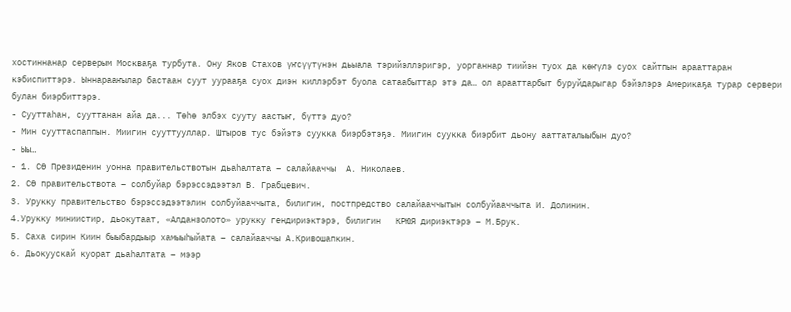хостиннанар серверым Москваҕа турбута. Ону Яков Стахов үҥсүүтүнэн дьыала тэрийэллэригэр, уорганнар тиийэн туох да көҥүлэ суох сайтпын арааттаран кэбиспиттэрэ. Ыннарааҥылар бастаан суут уурааҕа суох диэн киллэрбэт буола сатаабыттар этэ да… ол арааттарбыт буруйдарыгар бэйэлэрэ Америкаҕа турар сервери булан биэрбиттэрэ.
- Сууттаһан, сууттанан айа да... Төһө элбэх сууту аастыҥ, бүттэ дуо?
- Мин сууттаспаппын. Миигин сууттууллар. Штыров тус бэйэтэ суукка биэрбэтэҕэ. Миигин суукка биэрбит дьону ааттаталыыбын дуо?
- Ыы…
- 1. СӨ Президенин уонна правительствотын дьаһалтата – салайааччы  А. Николаев.
2. СӨ правительствота – солбуйар бэрэссэдээтэл В. Грабцевич.
3. Урукку правительство бэрэссэдээтэлин солбуйааччыта, билигин, постпредство салайааччытын солбуйааччыта И. Долинин.
4.Урукку миниистир, дьокутаат, «Алданзолото» урукку гендириэктэрэ, билигин   КРЮЯ дириэктэрэ – М.Брук.
5. Саха сирин Киин быыбардыыр хамыыһыйата – салайааччы А.Кривошапкин.
6. Дьокуускай куорат дьаһалтата – мээр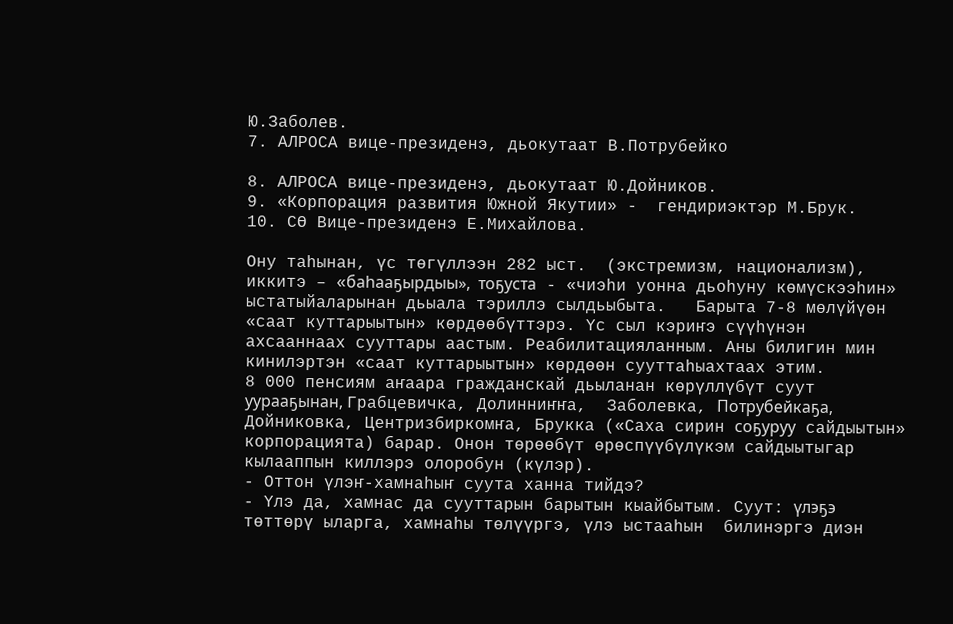Ю.Заболев.
7. АЛРОСА вице-президенэ, дьокутаат В.Потрубейко

8. АЛРОСА вице-президенэ, дьокутаат Ю.Дойников.
9. «Корпорация развития Южной Якутии» -  гендириэктэр М.Брук.
10. СӨ Вице-президенэ Е.Михайлова.

Ону таһынан, үс төгүллээн 282 ыст.  (экстремизм, национализм), иккитэ – «баһааҕырдыы»,  тоҕуста - «чиэһи уонна дьоһуну көмүскээһин»  ыстатыйаларынан дьыала тэриллэ сылдьыбыта.   Барыта 7-8 мөлүйүөн «саат куттарыытын» көрдөөбүттэрэ. Үс сыл кэриҥэ сүүһүнэн ахсааннаах сууттары аастым. Реабилитацияланным. Аны билигин мин кинилэртэн «саат куттарыытын» көрдөөн сууттаһыахтаах этим.
8 000 пенсиям аҥаара гражданскай дьыланан көрүллүбүт суут уурааҕынан, Грабцевичка, Долинниҥҥа,  Заболевка, Потрубейкаҕа, Дойниковка, Центризбиркомҥа, Брукка («Саха сирин соҕуруу сайдыытын» корпорацията) барар. Онон төрөөбүт өрөспүүбүлүкэм сайдыытыгар кылааппын киллэрэ олоробун (күлэр).
- Оттон үлэҥ-хамнаһыҥ суута ханна тийдэ?
- Үлэ да, хамнас да сууттарын барытын кыайбытым. Суут: үлэҕэ төттөрү ыларга, хамнаһы төлүүргэ, үлэ ыстааһын  билинэргэ диэн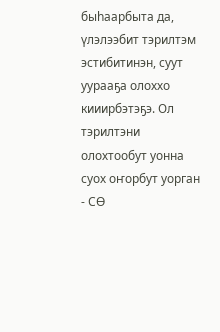быһаарбыта да, үлэлээбит тэрилтэм эстибитинэн, суут уурааҕа олоххо кииирбэтэҕэ. Ол тэрилтэни олохтообут уонна суох оҥорбут уорган - СӨ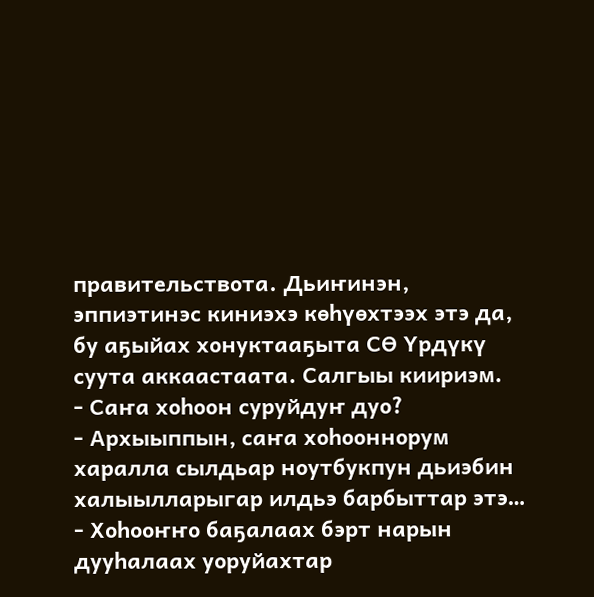правительствота. Дьиҥинэн, эппиэтинэс киниэхэ көһүөхтээх этэ да, бу аҕыйах хонуктааҕыта СӨ Үрдүкү суута аккаастаата. Салгыы киириэм.
- Саҥа хоһоон суруйдуҥ дуо?
- Архыыппын, саҥа хоһооннорум харалла сылдьар ноутбукпун дьиэбин халыылларыгар илдьэ барбыттар этэ…
- Хоһооҥҥо баҕалаах бэрт нарын дууһалаах уоруйахтар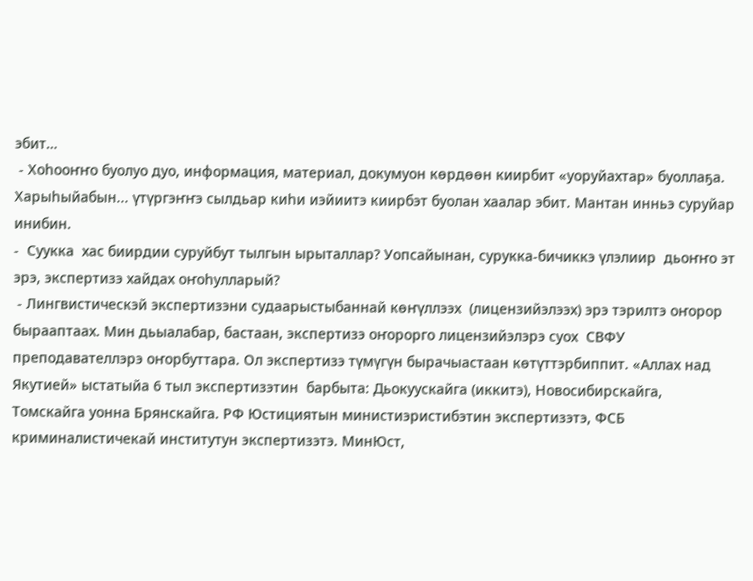эбит…
 - Хоһооҥҥо буолуо дуо, информация, материал, докумуон көрдөөн киирбит «уоруйахтар» буоллаҕа. Харыһыйабын... үтүргэҥҥэ сылдьар киһи иэйиитэ киирбэт буолан хаалар эбит. Мантан инньэ суруйар инибин.
-  Суукка  хас биирдии суруйбут тылгын ырыталлар? Уопсайынан, сурукка-бичиккэ үлэлиир  дьоҥҥо эт эрэ, экспертизэ хайдах оҥоһулларый?
 - Лингвистическэй экспертизэни судаарыстыбаннай көҥүллээх  (лицензийэлээх) эрэ тэрилтэ оҥорор бырааптаах. Мин дьыалабар, бастаан, экспертизэ оҥорорго лицензийэлэрэ суох  СВФУ преподавателлэрэ оҥорбуттара. Ол экспертизэ түмүгүн бырачыастаан көтүттэрбиппит. «Аллах над Якутией» ыстатыйа 6 тыл экспертизэтин  барбыта: Дьокуускайга (иккитэ), Новосибирскайга, Томскайга уонна Брянскайга. РФ Юстициятын министиэристибэтин экспертизэтэ, ФСБ криминалистичекай институтун экспертизэтэ. МинЮст,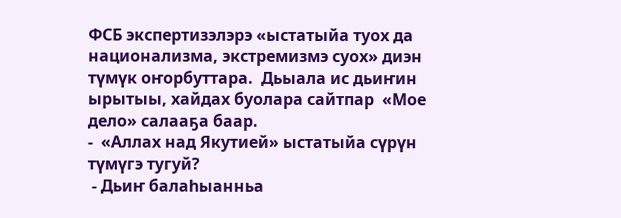ФСБ экспертизэлэрэ «ыстатыйа туох да национализма, экстремизмэ суох» диэн түмүк оҥорбуттара.  Дьыала ис дьиҥин ырытыы, хайдах буолара сайтпар  «Мое дело» салааҕа баар.
-  «Аллах над Якутией» ыстатыйа сүрүн түмүгэ тугуй?
 - Дьиҥ балаһыанньа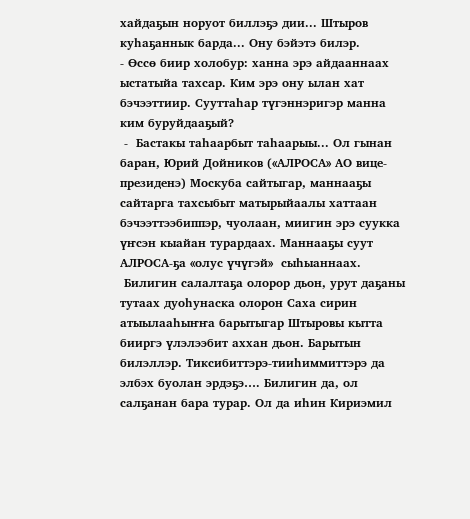хайдаҕын норуот биллэҕэ дии... Штыров куһаҕаннык барда... Ону бэйэтэ билэр.
- Өссө биир холобур: ханна эрэ айдааннаах ыстатыйа тахсар. Ким эрэ ону ылан хат бэчээттиир. Сууттаһар түгэннэригэр манна ким буруйдааҕый?
 -  Бастакы таһаарбыт таһаарыы... Ол гынан баран, Юрий Дойников («АЛРОСА» АО вице-президенэ) Москуба сайтыгар, маннааҕы сайтарга тахсыбыт матырыйаалы хаттаан бэчээттээбиппэр, чуолаан, миигин эрэ суукка үҥсэн кыайан турардаах. Маннааҕы суут АЛРОСА-ҕа «олус үчүгэй»  сыһыаннаах.
 Билигин салалтаҕа олорор дьон, урут даҕаны тутаах дуоһунаска олорон Саха сирин атыылааһыҥҥа барытыгар Штыровы кытта бииргэ үлэлээбит аххан дьон. Барытын билэллэр. Тиксибиттэрэ-тииһиммиттэрэ да элбэх буолан эрдэҕэ…. Билигин да, ол салҕанан бара турар. Ол да иһин Кириэмил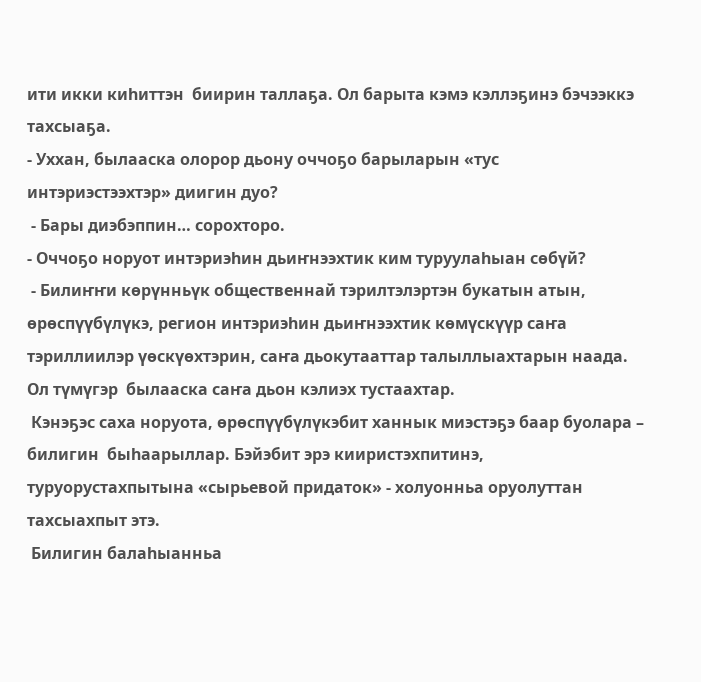ити икки киһиттэн  биирин таллаҕа. Ол барыта кэмэ кэллэҕинэ бэчээккэ тахсыаҕа.
- Уххан, былааска олорор дьону оччоҕо барыларын «тус интэриэстээхтэр» диигин дуо?
 - Бары диэбэппин… сорохторо.
- Оччоҕо норуот интэриэһин дьиҥнээхтик ким туруулаһыан сөбүй?
 - Билиҥҥи көрүнньүк общественнай тэрилтэлэртэн букатын атын, өрөспүүбүлүкэ, регион интэриэһин дьиҥнээхтик көмүскүүр саҥа тэриллиилэр үөскүөхтэрин, саҥа дьокутааттар талыллыахтарын наада. Ол түмүгэр  былааска саҥа дьон кэлиэх тустаахтар.
 Кэнэҕэс саха норуота, өрөспүүбүлүкэбит ханнык миэстэҕэ баар буолара –  билигин  быһаарыллар. Бэйэбит эрэ кииристэхпитинэ, туруорустахпытына «сырьевой придаток» - холуонньа оруолуттан тахсыахпыт этэ.
 Билигин балаһыанньа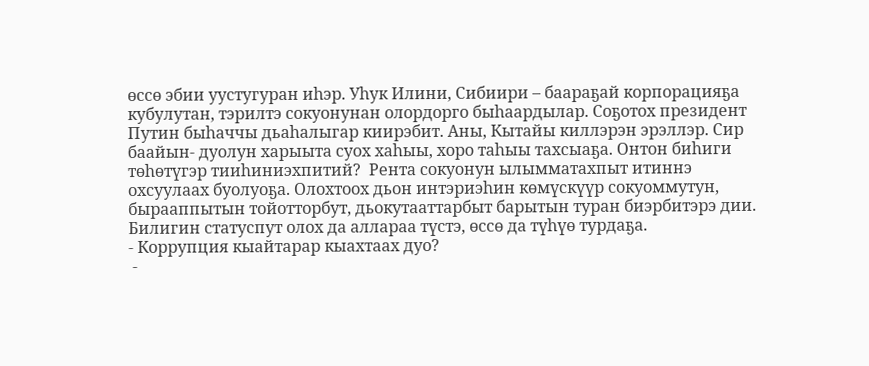өссө эбии уустугуран иһэр. Уһук Илини, Сибиири – баараҕай корпорацияҕа кубулутан, тэрилтэ сокуонунан олордорго быһаардылар. Соҕотох президент Путин быһаччы дьаһалыгар киирэбит. Аны, Кытайы киллэрэн эрэллэр. Сир баайын- дуолун харыыта суох хаһыы, хоро таһыы тахсыаҕа. Онтон биһиги төһөтүгэр тииһиниэхпитий?  Рента сокуонун ылымматахпыт итиннэ охсуулаах буолуоҕа. Олохтоох дьон интэриэһин көмүскүүр сокуоммутун, бырааппытын тойотторбут, дьокутааттарбыт барытын туран биэрбитэрэ дии. Билигин статуспут олох да аллараа түстэ, өссө да түһүө турдаҕа.
- Коррупция кыайтарар кыахтаах дуо?
 -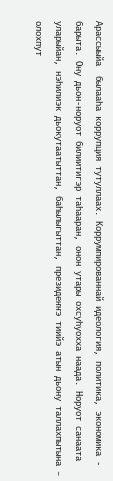Арассыыйа  былааһа коррупция тутуллаах. Коррумпированнай идеология, политика, экономика -  барыта. Ону дьон-норуот билиитигэр таһааран, онон утары охсуһуохха наада. Норуот санаата уларыйан, нэһилиэк дьокутаатыттан, баһылыгыттан, президеҥҥэ тиийэ атын дьону таллахпытына – олохпут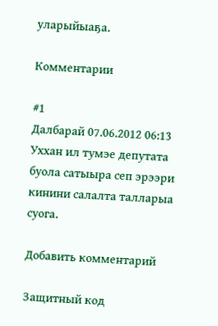уларыйыаҕа.

Комментарии

#1
Далбарай 07.06.2012 06:13
Уххан ил тумэе депутата буола сатыыра сеп эрээри кинини салалта талларыа суога.

Добавить комментарий

Защитный код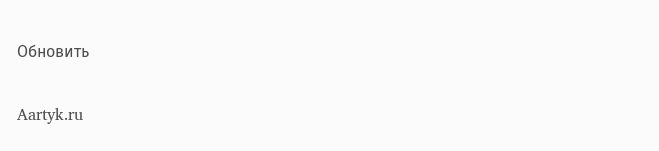Обновить

Aartyk.ru